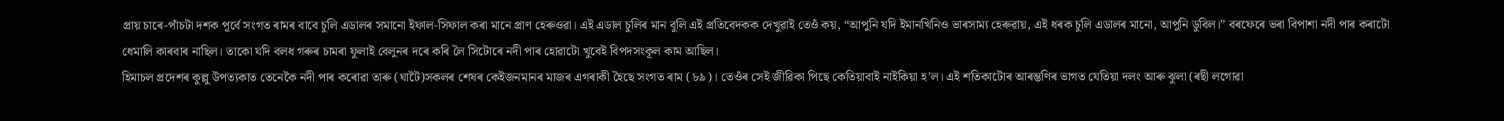প্ৰায় চাৰে-পাঁচটা দশক পূৰ্বে সংগত ৰামৰ বাবে চুলি এডালৰ সমানো ইফাল-সিফাল কৰা মানে প্ৰাণ হেৰুওৱা। এই এডাল চুলিৰ মান বুলি এই প্ৰতিবেদকক দেখুৱাই তেওঁ কয়, “আপুনি যদি ইমানখিনিও ভাৰসাম্য হেৰুৱায়, এই ধৰক চুলি এডালৰ মানো, আপুনি ডুবিল।” বৰফেৰে ভৰা বিপাশা নদী পাৰ কৰাটো ধেমালি কাৰবাৰ নাছিল। তাকো যদি বলধ গৰুৰ চামৰা ফুলাই বেলুনৰ দৰে কৰি লৈ সিটোৰে নদী পাৰ হোৱাটো খুবেই বিপদসংকূল কাম আছিল।
হিমাচল প্ৰদেশৰ কুল্লু উপত্যকাত তেনেকৈ নদী পাৰ কৰোৱা তাৰু (ঘাটৈ)সকলৰ শেষৰ কেইজনমানৰ মাজৰ এগৰাকী হৈছে সংগত ৰাম (৮৯)। তেওঁৰ সেই জীৱিকা পিছে কেতিয়াবাই নাইকিয়া হ’ল। এই শতিকাটোৰ আৰম্ভণিৰ ভাগত যেতিয়া দলং আৰু ঝুলা (ৰছী লগোৱা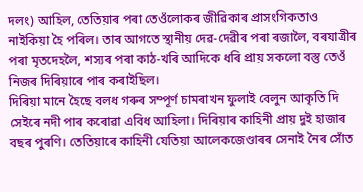দলং) আহিল, তেতিয়াৰ পৰা তেওঁলোকৰ জীৱিকাৰ প্ৰাসংগিকতাও নাইকিয়া হৈ পৰিল। তাৰ আগতে স্থানীয় দেৱ-দেৱীৰ পৰা ৰজালৈ, বৰযাত্ৰীৰ পৰা মৃতদেহলৈ, শস্যৰ পৰা কাঠ-খৰি আদিকে ধৰি প্ৰায় সকলো বস্তু তেওঁ নিজৰ দিৰিয়াৰে পাৰ কৰাইছিল।
দিৰিয়া মানে হৈছে বলধ গৰুৰ সম্পূৰ্ণ চামৰাখন ফুলাই বেলুন আকৃতি দি সেইৰে নদী পাৰ কৰোৱা এবিধ আহিলা। দিৰিয়াৰ কাহিনী প্ৰায় দুই হাজাৰ বছৰ পুৰণি। তেতিয়াৰে কাহিনী যেতিয়া আলেকজেণ্ডাৰৰ সেনাই নৈৰ সোঁত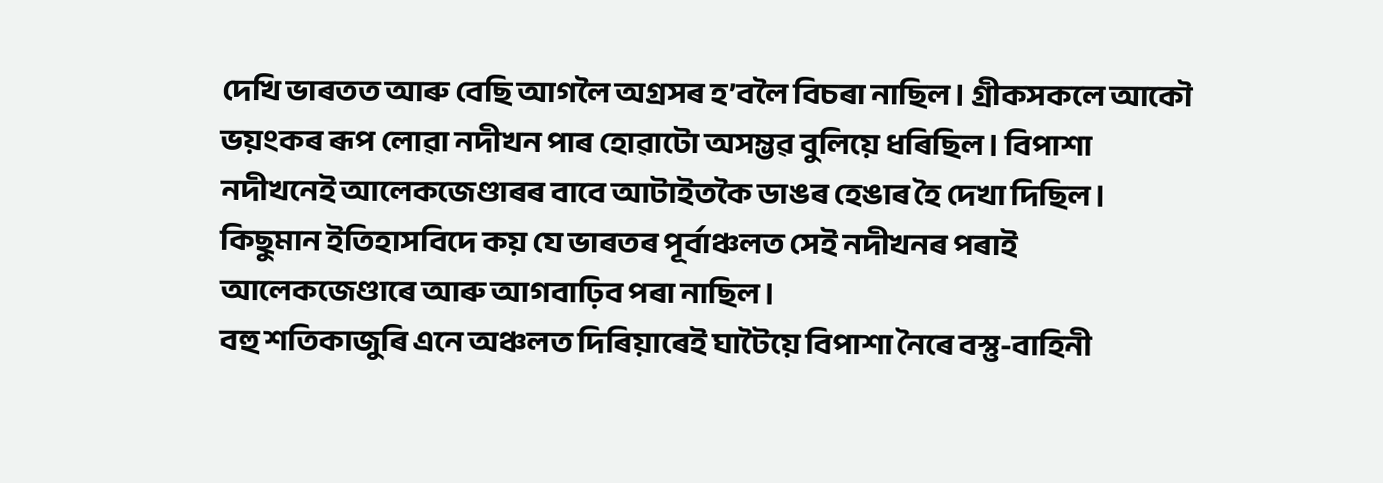দেখি ভাৰতত আৰু বেছি আগলৈ অগ্ৰসৰ হ’বলৈ বিচৰা নাছিল। গ্ৰীকসকলে আকৌ ভয়ংকৰ ৰূপ লোৱা নদীখন পাৰ হোৱাটো অসম্ভৱ বুলিয়ে ধৰিছিল। বিপাশা নদীখনেই আলেকজেণ্ডাৰৰ বাবে আটাইতকৈ ডাঙৰ হেঙাৰ হৈ দেখা দিছিল। কিছুমান ইতিহাসবিদে কয় যে ভাৰতৰ পূৰ্বাঞ্চলত সেই নদীখনৰ পৰাই আলেকজেণ্ডাৰে আৰু আগবাঢ়িব পৰা নাছিল।
বহু শতিকাজুৰি এনে অঞ্চলত দিৰিয়াৰেই ঘাটৈয়ে বিপাশা নৈৰে বস্তু-বাহিনী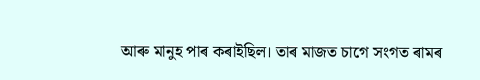আৰু মানুহ পাৰ কৰাইছিল। তাৰ মাজত চাগে সংগত ৰামৰ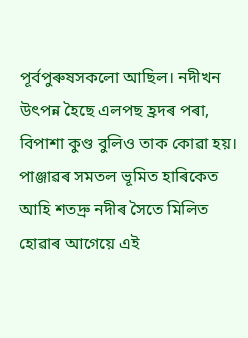পূৰ্বপুৰুষসকলো আছিল। নদীখন উৎপন্ন হৈছে এলপছ হ্ৰদৰ পৰা, বিপাশা কুণ্ড বুলিও তাক কোৱা হয়। পাঞ্জাৱৰ সমতল ভূমিত হাৰিকেত আহি শতদ্রু নদীৰ সৈতে মিলিত হোৱাৰ আগেয়ে এই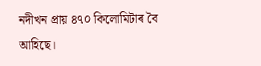নদীখন প্ৰায় ৪৭০ কিলোমিটাৰ বৈ আহিছে।